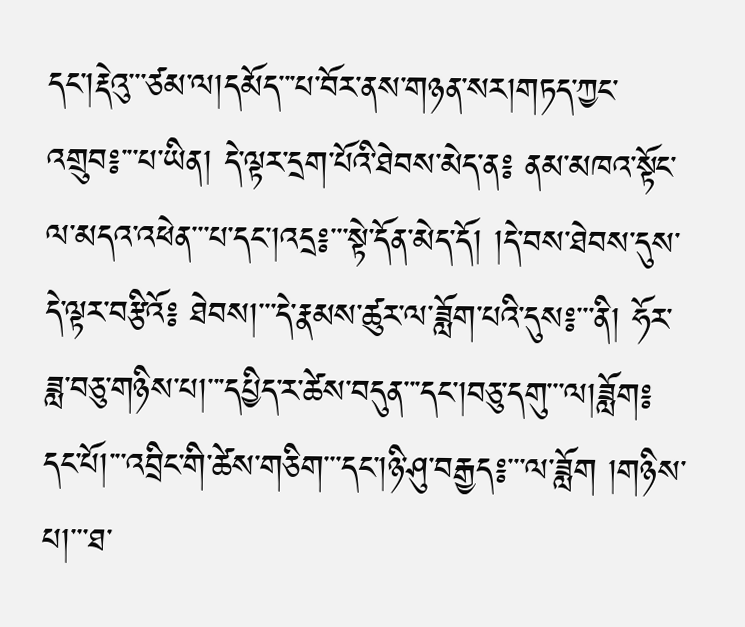དང་།རྡེའུ་་་ཙམ་ལ།དམོད་་་པ་བོར་ནས་གཉན་སར།གཏད་ཀྱང་འགྲུབ༔་་་པ་ཡིན། དེ་ལྟར་དྲག་པོའི་ཐེབས་མེད་ན༔ ནམ་མཁའ་སྟོང་ལ་མདའ་འཕེན་་་པ་དང་།འདྲ༔་་་སྟེ་དོན་མེད་དོ། །དེ་བས་ཐེབས་དུས་དེ་ལྟར་བརྩིའོ༔ ཐེབས།་་་དེ་རྣམས་ཚུར་ལ་ཟློག་པའི་དུས༔་་་ནི། ཧོར་ཟླ་བཅུ་གཉིས་པ།་་་དཔྱིད་ར་ཚེས་བདུན་་་དང་།བཅུ་དགུ་་་ལ།ཟློག༔ དང་པོ།་་་འབྲིང་གི་ཚེས་གཅིག་་་དང་།ཉི་ཤུ་བརྒྱད༔་་་ལ་ཟློག །གཉིས་པ།་་་ཐ་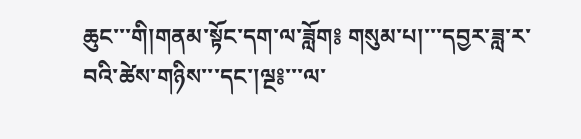ཆུང་་་གི།གནམ་སྟོང་དག་ལ་ཟློག༔ གསུམ་པ།་་་དབྱར་ཟླ་ར་བའི་ཚེས་གཉིས་་་དང་།ལྔ༔་་་ལ་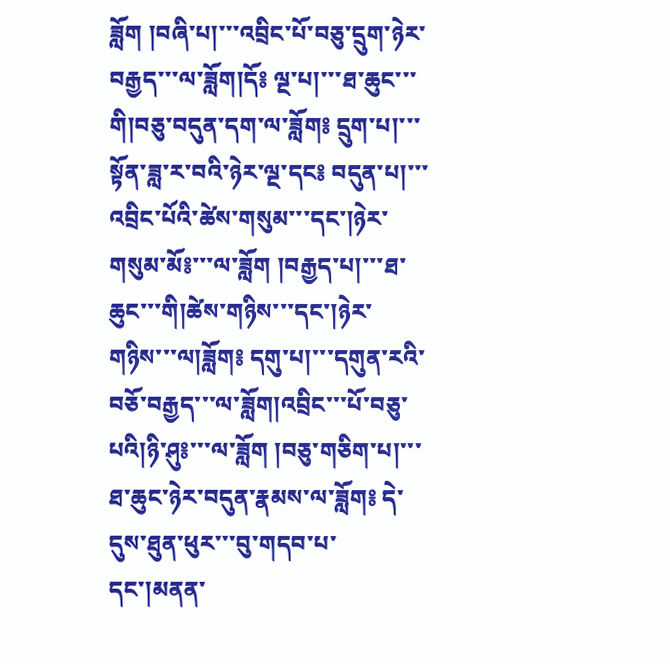ཟློག །བཞི་པ།་་་འབྲིང་པོ་བཅུ་དྲུག་ཉེར་བརྒྱད་་་ལ་ཟློག།དོ༔ ལྔ་པ།་་་ཐ་ཆུང་་་གི།བཅུ་བདུན་དག་ལ་ཟློག༔ དྲུག་པ།་་་སྟོན་ཟླ་ར་བའི་ཉེར་ལྔ་དང༔ བདུན་པ།་་་འབྲིང་པོའི་ཚེས་གསུམ་་་དང་།ཉེར་གསུམ་མོ༔་་་ལ་ཟློག །བརྒྱད་པ།་་་ཐ་ཆུང་་་གི།ཚེས་གཉིས་་་དང་།ཉེར་གཉིས་་་ལ།ཟློག༔ དགུ་པ།་་་དགུན་རའི་བཅོ་བརྒྱད་་་ལ་ཟློག།འབྲིང་་་པོ་བཅུ་པའི།ཉི་ཤུ༔་་་ལ་ཟློག །བཅུ་གཅིག་པ།་་་ཐ་ཆུང་ཉེར་བདུན་རྣམས་ལ་ཟློག༔ དེ་དུས་ཐུན་ཕུར་་་བུ་གདབ་པ་དང་།མནན་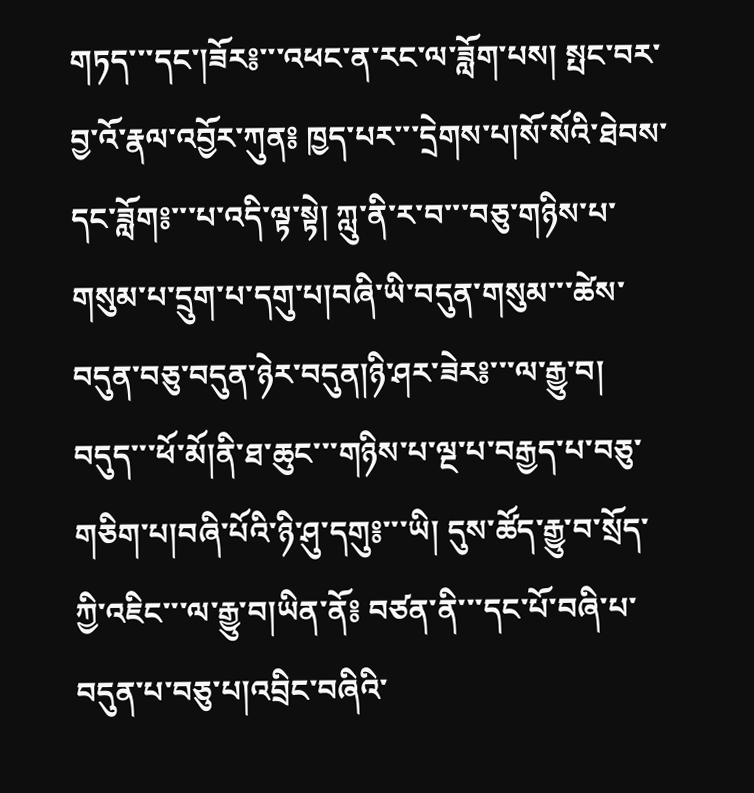གཏད་་་དང་།ཟོར༔་་་འཕང་ན་རང་ལ་ཟློག་པས། སྤང་བར་བྱ་འོ་རྣལ་འབྱོར་ཀུན༔ ཁྱད་པར་་་དྲེགས་པ།སོ་སོའི་ཐེབས་དང་ཟློག༔་་་པ་འདི་ལྟ་སྟེ། ཀླུ་ནི་ར་བ་་་བཅུ་གཉིས་པ་གསུམ་པ་དྲུག་པ་དགུ་པ།བཞི་ཡི་བདུན་གསུམ་་་ཚེས་བདུན་བཅུ་བདུན་ཉེར་བདུན།ཉི་ཤར་ཟེར༔་་་ལ་རྒྱུ་བ། བདུད་་་ཕོ་མོ།ནི་ཐ་ཆུང་་་གཉིས་པ་ལྔ་པ་བརྒྱད་པ་བཅུ་གཅིག་པ།བཞི་པོའི་ཉི་ཤུ་དགུ༔་་་ཡི། དུས་ཚོད་རྒྱུ་བ་སྲོད་ཀྱི་འཇིང་་་ལ་རྒྱུ་བ།ཡིན་ནོ༔ བཙན་ནི་་་དང་པོ་བཞི་པ་བདུན་པ་བཅུ་པ།འབྲིང་བཞིའི་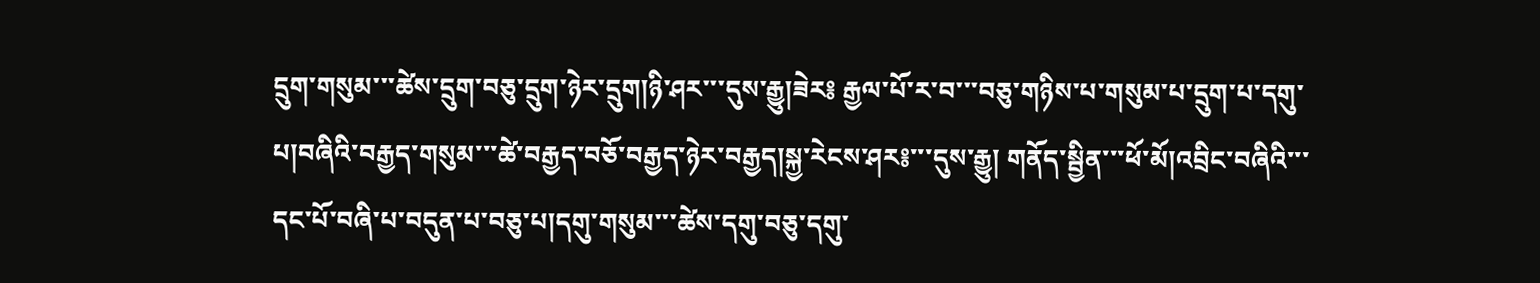དྲུག་གསུམ་་་ཚེས་དྲུག་བཅུ་དྲུག་ཉེར་དྲུག།ཉི་ཤར་་་དུས་རྒྱུ།ཟེར༔ རྒྱལ་པོ་ར་བ་་་བཅུ་གཉིས་པ་གསུམ་པ་དྲུག་པ་དགུ་པ།བཞིའི་བརྒྱད་གསུམ་་་ཚེ་བརྒྱད་བཅོ་བརྒྱད་ཉེར་བརྒྱད།སྐྱ་རེངས་ཤར༔་་་དུས་རྒྱུ། གནོད་སྦྱིན་་་ཕོ་མོ།འབྲིང་བཞིའི་་་དང་པོ་བཞི་པ་བདུན་པ་བཅུ་པ།དགུ་གསུམ་་་ཚེས་དགུ་བཅུ་དགུ་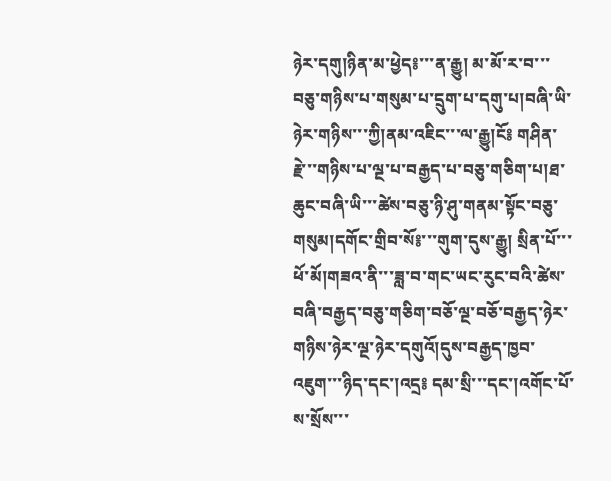ཉེར་དགུ།ཉིན་མ་ཕྱེད༔་་་ན་རྒྱུ། མ་མོ་ར་བ་་་བཅུ་གཉིས་པ་གསུམ་པ་དྲུག་པ་དགུ་པ།བཞི་ཡི་ཉེར་གཉིས་་་ཀྱི།ནམ་འཇིང་་་ལ་རྒྱུ།ངོ༔ གཤིན་རྗེ་་་གཉིས་པ་ལྔ་པ་བརྒྱད་པ་བཅུ་གཅིག་པ།ཐ་ཆུང་བཞི་ཡི་་་ཚེས་བཅུ་ཉི་ཤུ་གནམ་སྟོང་བཅུ་གསུམ།དགོང་གྲིབ་སོ༔་་་གུག་དུས་རྒྱུ། སྲིན་པོ་་་ཕོ་མོ།གཟའ་ནི་་་ཟླ་བ་གང་ཡང་རུང་བའི་ཚེས་བཞི་བརྒྱད་བཅུ་གཅིག་བཅོ་ལྔ་བཅོ་བརྒྱད་ཉེར་གཉིས་ཉེར་ལྔ་ཉེར་དགུའོ།དུས་བརྒྱད་ཁྱབ་འཇུག་་་ཉིད་དང་།འདྲ༔ དམ་སྲི་་་དང་།འགོང་པོ་ས་སྲོས་་་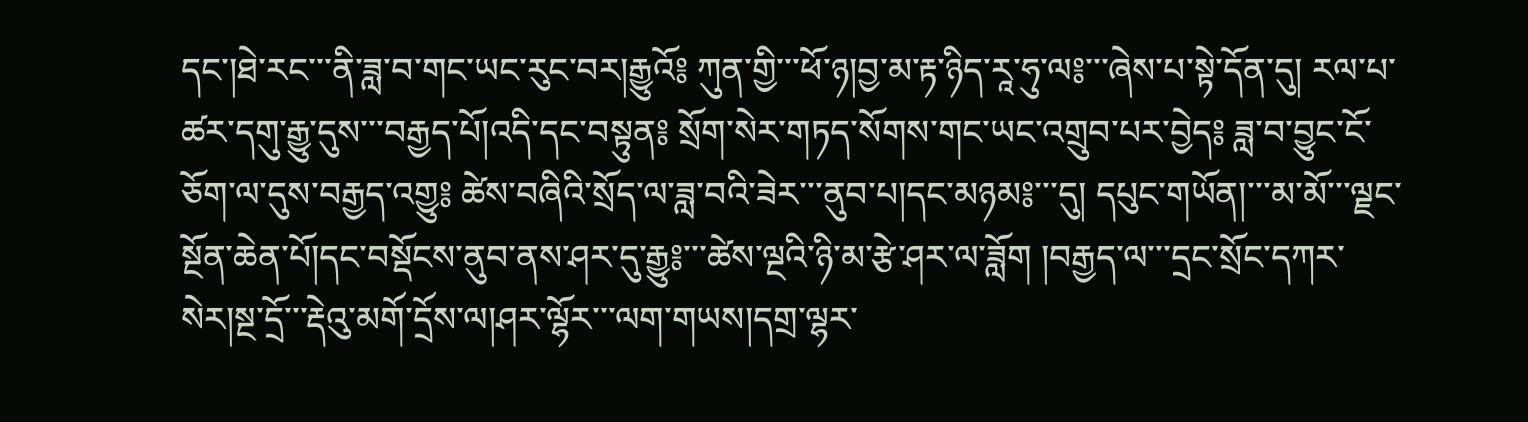དང་།ཐེ་རང་་་ནི་ཟླ་བ་གང་ཡང་རུང་བར།རྒྱུའོ༔ ཀུན་གྱི་་་ཕོ་ཉ།བྱ་མ་རྟ་ཉིད་རཱ་ཧུ་ལ༔་་་ཞེས་པ་སྟེ་དོན་དུ། རལ་པ་ཚར་དགུ་རྒྱུ་དུས་་་བརྒྱད་པོ།འདི་དང་བསྟུན༔ སྲོག་སེར་གཏད་སོགས་གང་ཡང་འགྲུབ་པར་བྱེད༔ ཟླ་བ་བྱུང་ངོ་ཅོག་ལ་དུས་བརྒྱད་འགྱུ༔ ཚེས་བཞིའི་སྲོད་ལ་ཟླ་བའི་ཟེར་་་ནུབ་པ།དང་མཉམ༔་་་དུ། དཔུང་གཡོན།་་་མ་མོ་་་ལྗང་སྔོན་ཆེན་པོ།དང་བསྡོངས་ནུབ་ནས་ཤར་དུ་རྒྱུ༔་་་ཚེས་ལྔའི་ཉི་མ་རྩེ་ཤར་ལ་ཟློག །བརྒྱད་ལ་་་དྲང་སྲོང་དཀར་སེར།སྔ་དྲོ་་་རྡེའུ་མགོ་དྲོས་ལ།ཤར་ལྷོར་་་ལག་གཡས།དགྲ་ལྷར་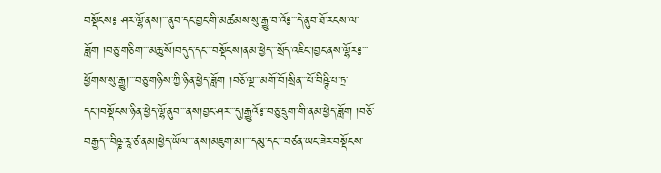བསྡོངས༔ ཤར་ལྷོ་ནས།་་་ནུབ་དང་བྱང་གི་མཚམས་སུ་རྒྱུ་བ་འོ༔་་་དེ་ནུབ་ཐོ་རངས་ལ་ཟློག །བཅུ་གཅིག་་་མཆུ་སོ།བདུད་དང་་་བསྡོངས།ནམ་ཕྱེད་་་སྲོད་འཇིང་།བྱང་ནས་ལྷོར༔་་་ཕྱོགས་སུ་རྒྱུ།་་་བཅུ་གཉིས་ཀྱི་ཉིན་ཕྱེད་ཟློག །བཅོ་ལྔ་་་མགོ་བོ།སྲིན་་་པོ་བིཥྚི་པ་ཏྲ་དང་།བསྡོངས་ཉིན་ཕྱེད་ལྷོ་ནུབ་་་ནས།བྱང་ཤར་་་དུ།རྒྱུའོ༔་་བཅུ་དྲུག་གི་ནམ་ཕྱེད་ཟློག །བཅོ་བརྒྱད་་་བིཥྞ་རཱ་ཙ་ནམ།ཕྱེད་ཡོལ་་་ནས།མཇུག་མ།་་་དམུ་དང་་་བཙན་ཡང་ཟེར་བསྡོངས་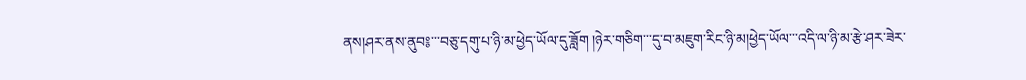ནས།ཤར་ནས་ནུབ༔་་་བཅུ་དགུ་པ་ཉི་མ་ཕྱེད་ཡོལ་དུ་ཟློག །ཉེར་གཅིག་་་དུ་བ་མཇུག་རིང་ཉི་མ།ཕྱེད་ཡོལ་་་འདི་ལ་ཉི་མ་རྩེ་ཤར་ཟེར་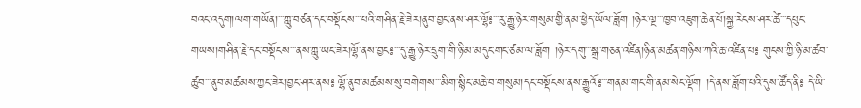བའང་འདུག།ལག་གཡོན།་་་ཀླུ་བཙན་དང་བསྡོངས་་་པའི་གཤིན་རྗེ་ཟེར།ནུབ་བྱང་ནས་ཤར་ལྷོ༔་་་རུ་རྒྱུ་ཉེར་གསུམ་གྱི་ནམ་ཕྱེད་ཡོལ་ཟློག །ཉེར་ལྔ་་་ཁྱབ་འཇུག་ཆེན་པོ།སྐྱ་རེངས་ཤར་ཚེ་་་དཔུང་གཡས།གཤིན་རྗེ་དང་བསྡོངས་་་ནས་ཀླུ་ཡང་ཟེར།ལྷོ་ནས་བྱང༔་་་དུ་རྒྱུ་ཉེར་དྲུག་གི་ཉི་མ་མདུང་གང་ཙམ་ལ་ཟློག །ཉེར་དགུ་་་སྒྲ་གཅན་འཛིན།ཉིན་མཚན་གཉིས་ཀའི་ཆ་འཛིན་པ༔ གུངས་ཀྱི་ཉི་མ་ཚབ་ཚུབ་་་ནུབ་མཚམས་ཀྱང་ཟེར།བྱང་ཤར་ནས༔ ལྷོ་ནུབ་མཚམས་སུ་བགེགས་་་མིག་སྙིང་མཆེ་བ་གསུམ།དང་བསྡོངས་ནས་རྒྱུའོ༔་་་གནམ་གང་གི་ནམ་སེང་ལྡོག །དེ་ནས་ཟློག་པའི་དུས་ཚོད་ནི༔ དེ་ཡི་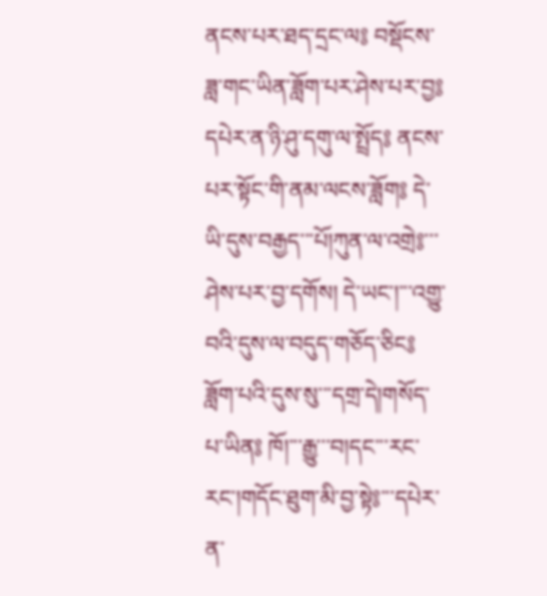ནངས་པར་ཐད་དྲང་ལ༔ བསྡོངས་ཟླ་གང་ཡིན་ཟློག་པར་ཤེས་པར་བྱ༔ དཔེར་ན་ཉི་ཤུ་དགུ་ལ་སྤྲོད༔ ནངས་པར་སྟོང་གི་ནམ་ལངས་ཟློག༔ དེ་ཡི་དུས་བརྒྱད་་་པོ།ཀུན་ལ་འགྲེ༔་་་ཤེས་པར་བྱ་དགོས། དེ་ཡང་།་་་འགྱུ་བའི་དུས་ལ་བདུད་གཅོད་ཅིང༔ ཟློག་པའི་དུས་སུ་་་དགྲ་དེ།གསོད་པ་ཡིན༔ ཁོ།་་་རྒྱུ་་་བ།དང་་་རང་རང་།གདོང་ཐུག་མི་བྱ་སྟེ༔་་་དཔེར་ན་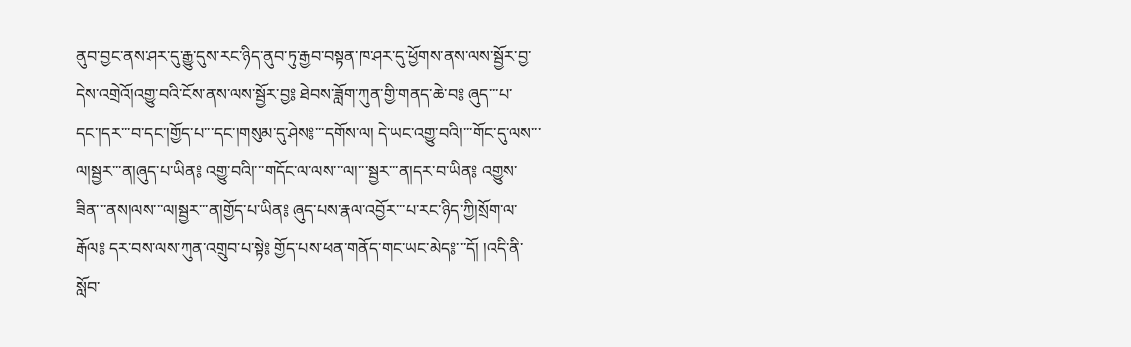ནུབ་བྱང་ནས་ཤར་དུ་རྒྱུ་དུས་རང་ཉིད་ནུབ་ཏུ་རྒྱབ་བསྟན་ཁ་ཤར་དུ་ཕྱོགས་ནས་ལས་སྦྱོར་བྱ་དེས་འགྲེའོ།འགྱུ་བའི་ངོས་ནས་ལས་སྦྱོར་བྱ༔ ཐེབས་ཟློག་ཀུན་གྱི་གནད་ཆེ་བ༔ ཞུད་་་པ་དང་།དར་་་བ་དང་།གྱོད་པ་་་དང་།གསུམ་དུ་ཤེས༔་་་དགོས་ལ། དེ་ཡང་འགྱུ་བའི།་་་གོང་དུ་ལས་་་ལ།སྦྱར་་་ན།ཞུད་པ་ཡིན༔ འགྱུ་བའི།་་་གདོང་ལ་ལས་་་ལ།་་་སྦྱར་་་ན།དར་བ་ཡིན༔ འགྱུས་ཟིན་་་ནས།ལས་་་ལ།སྦྱར་་་ན།གྱོད་པ་ཡིན༔ ཞུད་པས་རྣལ་འབྱོར་་་པ་རང་ཉིད་ཀྱི།སྲོག་ལ་རྒོལ༔ དར་བས་ལས་ཀུན་འགྲུབ་པ་སྟེ༔ གྱོད་པས་ཕན་གནོད་གང་ཡང་མེད༔་་་དོ། །འདི་ནི་སློབ་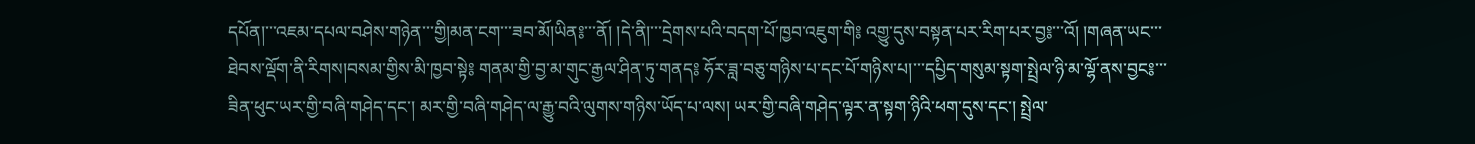དཔོན།་་་འཇམ་དཔལ་བཤེས་གཉེན་་་གྱི།མན་ངག་་་ཟབ་མོ།ཡིན༔་་་ནོ། །དེ་ནི།་་་དྲེགས་པའི་བདག་པོ་ཁྱབ་འཇུག་གི༔ འགྱུ་དུས་བསྟན་པར་རིག་པར་བྱ༔་་་འོ། །གཞན་ཡང་་་ཐེབས་ལྡོག་ནི་རིགས།བསམ་གྱིས་མི་ཁྱབ་སྟེ༔ གནམ་གྱི་བྱ་མ་གུང་རྒྱལ་ཤིན་ཏུ་གནད༔ ཧོར་ཟླ་བཅུ་གཉིས་པ་དང་པོ་གཉིས་པ།་་་དཔྱིད་གསུམ་སྟག་སྤྲེལ་ཉི་མ་ལྷོ་ནས་བྱང༔་་་ཟིན་ཕུང་ཡར་གྱི་བཞི་གཤེད་དང་། མར་གྱི་བཞི་གཤེད་ལ་རྒྱུ་བའི་ལུགས་གཉིས་ཡོད་པ་ལས། ཡར་གྱི་བཞི་གཤེད་ལྟར་ན་སྟག་ཉིའི་ཕག་དུས་དང་། སྤྲེལ་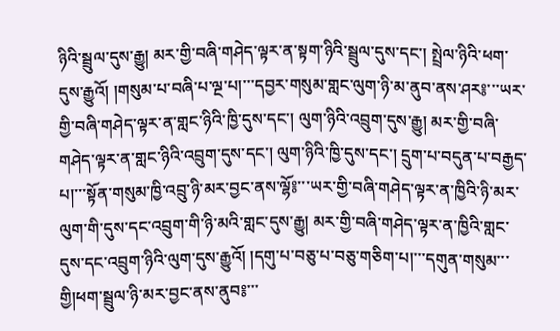ཉིའི་སྦྲུལ་དུས་རྒྱུ། མར་གྱི་བཞི་གཤེད་ལྟར་ན་སྟག་ཉིའི་སྦྲུལ་དུས་དང་། སྤྲེལ་ཉིའི་ཕག་དུས་རྒྱུའོ། །གསུམ་པ་བཞི་པ་ལྔ་པ།་་་དབྱར་གསུམ་གླང་ལུག་ཉི་མ་ནུབ་ནས་ཤར༔་་་ཡར་གྱི་བཞི་གཤེད་ལྟར་ན་གླང་ཉིའི་ཁྱི་དུས་དང་། ལུག་ཉིའི་འབྲུག་དུས་རྒྱུ། མར་གྱི་བཞི་གཤེད་ལྟར་ན་གླང་ཉིའི་འབྲུག་དུས་དང་། ལུག་ཉིའི་ཁྱི་དུས་དང་། དྲུག་པ་བདུན་པ་བརྒྱད་པ།་་་སྟོན་གསུམ་ཁྱི་འབྲུ་ཉི་མར་བྱང་ནས་ལྷོ༔་་་ཡར་གྱི་བཞི་གཤེད་ལྟར་ན་ཁྱིའི་ཉི་མར་ལུག་གི་དུས་དང་འབྲུག་གི་ཉི་མའི་གླང་དུས་རྒྱུ། མར་གྱི་བཞི་གཤེད་ལྟར་ན་ཁྱིའི་གླང་དུས་དང་འབྲུག་ཉིའི་ལུག་དུས་རྒྱུའོ། །དགུ་པ་བཅུ་པ་བཅུ་གཅིག་པ།་་་དགུན་གསུམ་་་གྱི།ཕག་སྦྲུལ་ཉི་མར་བྱང་ནས་ནུབ༔་་་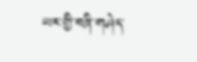ཡར་གྱི་བཞི་གཤེད་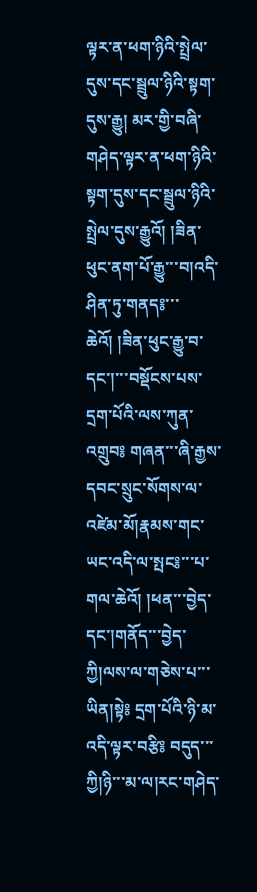ལྟར་ན་ཕག་ཉིའི་སྤྲེལ་དུས་དང་སྦྲུལ་ཉིའི་སྟག་དུས་རྒྱུ། མར་གྱི་བཞི་གཤེད་ལྟར་ན་ཕག་ཉིའི་སྟག་དུས་དང་སྦྲུལ་ཉིའི་སྤྲེལ་དུས་རྒྱུའོ། །ཟིན་ཕུང་ནག་པོ་རྒྱུ་་་བ།འདི་ཤིན་ཏུ་གནད༔་་་ཆེའོ། །ཟིན་ཕུང་རྒྱུ་བ་དང་།་་་བསྡོངས་པས་དྲག་པོའི་ལས་ཀུན་འགྲུབ༔ གཞན་་་ཞི་རྒྱས་དབང་སྲུང་སོགས་ལ་འཛེམ་མོ།རྣམས་གང་ཡང་འདི་ལ་སྤང༔་་་པ་གལ་ཆེའོ། །ཕན་་་བྱེད་དང་།གནོད་་་བྱེད་ཀྱི།ལས་ལ་གཅེས་པ་་་ཡིན།སྟེ༔ དྲག་པོའི་ཉི་མ་འདི་ལྟར་བརྩི༔ བདུད་་་ཀྱི།ཉི་་་མ་ལ།རང་གཤེད་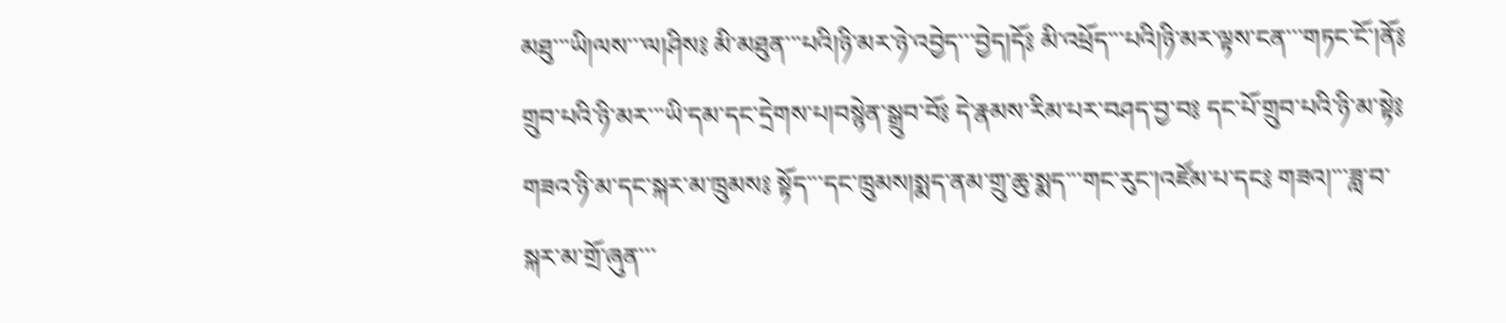མཐུ་་་ཡི།ལས་་་ལ།ཤིས༔ མི་མཐུན་་་པའི།ཉི་མར་ཉེ་འབྱེད་་་བྱེད།དོ༔ མི་འཕྲོད་་་པའི།ཉི་མར་ལྟས་ངན་་་གཏང་ངོ་།ནོ༔ གྲུབ་པའི་ཉི་མར་་་ཡི་དམ་དང་དྲེགས་པ།བསྙེན་སྒྲུབ་བོ༔ དེ་རྣམས་རིམ་པར་བཤད་བྱ་བ༔ དང་པོ་གྲུབ་པའི་ཉི་མ་སྟེ༔ གཟའ་ཉི་མ་དང་སྐར་མ་ཁྲུམས༔ སྟོད་་་དང་ཁྲུམས།སྨད་ནམ་གྲུ་ཆུ་སྨད་་་གང་རུང་།འཛོམ་པ་དང༔ གཟའ།་་་ཟླ་བ་སྐར་མ་གྲོ་ཞུན་་་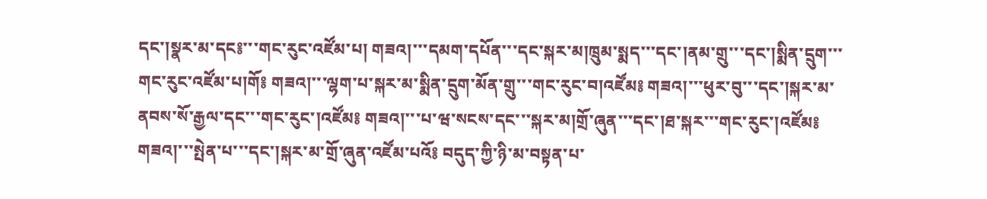དང་།སྣར་མ་དང༔་་་གང་རུང་འཛོམ་པ། གཟའ།་་་དམག་དཔོན་་་དང་སྐར་མ།ཁྲུམ་སྨད་་་དང་།ནམ་གྲུ་་་དང་།སྨིན་དྲུག་་་གང་རུང་འཛོམ་པ།གོ༔ གཟའ།་་་ལྷག་པ་སྐར་མ་སྨིན་དྲུག་མོན་གྲུ་་་གང་རུང་བ།འཛོམ༔ གཟའ།་་་ཕུར་བུ་་་དང་།སྐར་མ་ནབས་སོ་རྒྱལ་དང་་་གང་རུང་།འཛོམ༔ གཟའ།་་་པ་ཝ་སངས་དང་་་སྐར་མ།གྲོ་ཞུན་་་དང་།ཐ་སྐར་་་གང་རུང་།འཛོམ༔ གཟའ།་་་སྤེན་པ་་་དང་།སྐར་མ་གྲོ་ཞུན་འཛོམ་པའོ༔ བདུད་ཀྱི་ཉི་མ་བསྟན་པ་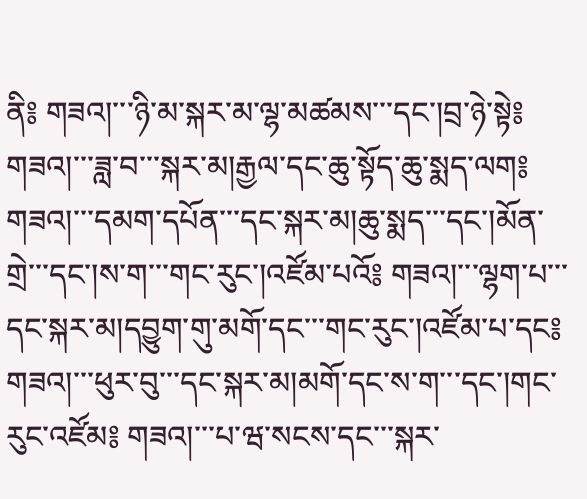ནི༔ གཟའ།་་་ཉི་མ་སྐར་མ་ལྷ་མཚམས་་་དང་།བྲ་ཉེ་སྟེ༔ གཟའ།་་་ཟླ་བ་་་སྐར་མ།རྒྱལ་དང་ཆུ་སྟོད་ཆུ་སྨད་ལག༔ གཟའ།་་་དམག་དཔོན་་་དང་སྐར་མ།ཆུ་སྨད་་་དང་།མོན་གྲེ་་་དང་།ས་ག་་་གང་རུང་།འཛོམ་པའོ༔ གཟའ།་་་ལྷག་པ་་་དང་སྐར་མ།དབྱུག་གུ་མགོ་དང་་་གང་རུང་།འཛོམ་པ་དང༔ གཟའ།་་་ཕུར་བུ་་་དང་སྐར་མ།མགོ་དང་ས་ག་་་དང་།གང་རུང་འཛོམ༔ གཟའ།་་་པ་ཝ་སངས་དང་་་སྐར་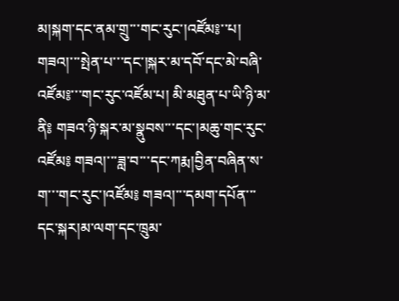མ།སྐག་དང་ནམ་གྲུ་་་གང་རུང་།འཛོམ༔་་པ། གཟའ།་་་སྤེན་པ་་་དང་།སྐར་མ་དབོ་དང་མེ་བཞི་འཛོམ༔་་་གང་རུང་འཛོམ་པ། མི་མཐུན་པ་ཡི་ཉི་མ་ནི༔ གཟའ་ཉི་སྐར་མ་སྣུབས་་་དང་།མཆུ་གང་རུང་འཛོམ༔ གཟའ།་་་ཟླ་བ་་་དང་ཀརྨ།བྱིན་བཞིན་ས་ག་་་གང་རུང་།འཛོམ༔ གཟའ།་་་དམག་དཔོན་་་དང་སྐར།མ་ལག་དང་ཁྲུམ་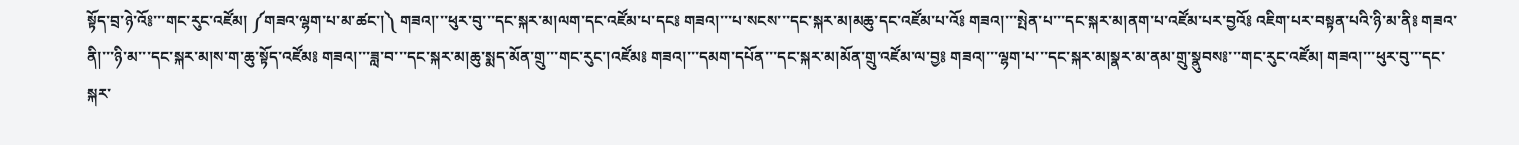སྟོད་བྲ་ཉེ་འོ༔་་་གང་རུང་འཛོམ། ༼གཟའ་ལྷག་པ་མ་ཚང་།༽ གཟའ།་་་ཕུར་བུ་་་དང་སྐར་མ།ལག་དང་འཛོམ་པ་དང༔ གཟའ།་་་པ་སངས་་་དང་སྐར་མ།མཆུ་དང་འཛོམ་པ་འོ༔ གཟའ།་་་སྤེན་པ་་་དང་སྐར་མ།ནག་པ་འཛོམ་པར་བྱའོ༔ འཇིག་པར་བསྟན་པའི་ཉི་མ་ནི༔ གཟའ་ནི།་་་ཉི་མ་་་དང་སྐར་མ།ས་ག་ཆུ་སྟོད་འཛོམ༔ གཟའ།་་་ཟླ་བ་་་དང་སྐར་མ།ཆུ་སྨད་མོན་གྲུ་་་གང་རུང་།འཛོམ༔ གཟའ།་་་དམག་དཔོན་་་དང་སྐར་མ།མོན་གྲུ་འཛོམ་ལ་བྱ༔ གཟའ།་་་ལྷག་པ་་་དང་སྐར་མ།སྣར་མ་ནམ་གྲུ་སྣུབས༔་་་གང་རུང་འཛོམ། གཟའ།་་་ཕུར་བུ་་་དང་སྐར་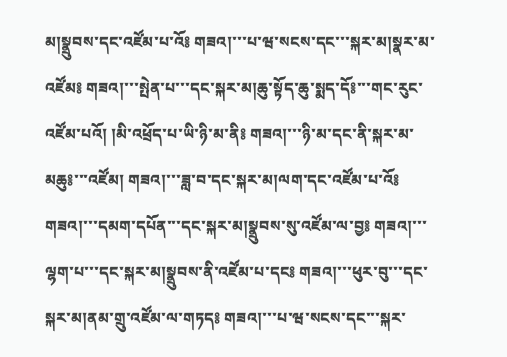མ།སྣྲུབས་དང་འཛོམ་པ་འོ༔ གཟའ།་་་པ་ཝ་སངས་དང་་་སྐར་མ།སྣར་མ་འཛོམ༔ གཟའ།་་་སྤེན་པ་་་དང་སྐར་མ།ཆུ་སྟོད་ཆུ་སྨད་དོ༔་་་གང་རུང་འཛོམ་པའོ། །མི་འཕྲོད་པ་ཡི་ཉི་མ་ནི༔ གཟའ།་་་ཉི་མ་དང་ནི་སྐར་མ་མཆུ༔་་་འཛོམ། གཟའ།་་་ཟླ་བ་དང་སྐར་མ།ལག་དང་འཛོམ་པ་འོ༔ གཟའ།་་་དམག་དཔོན་་་དང་སྐར་མ།སྣྲུབས་སུ་འཛོམ་ལ་བྱ༔ གཟའ།་་་ལྷག་པ་་་དང་སྐར་མ།སྣྲུབས་ནི་འཛོམ་པ་དང༔ གཟའ།་་་ཕུར་བུ་་་དང་སྐར་མ།ནམ་གྲུ་འཛོམ་ལ་གཏད༔ གཟའ།་་་པ་ཝ་སངས་དང་་་སྐར་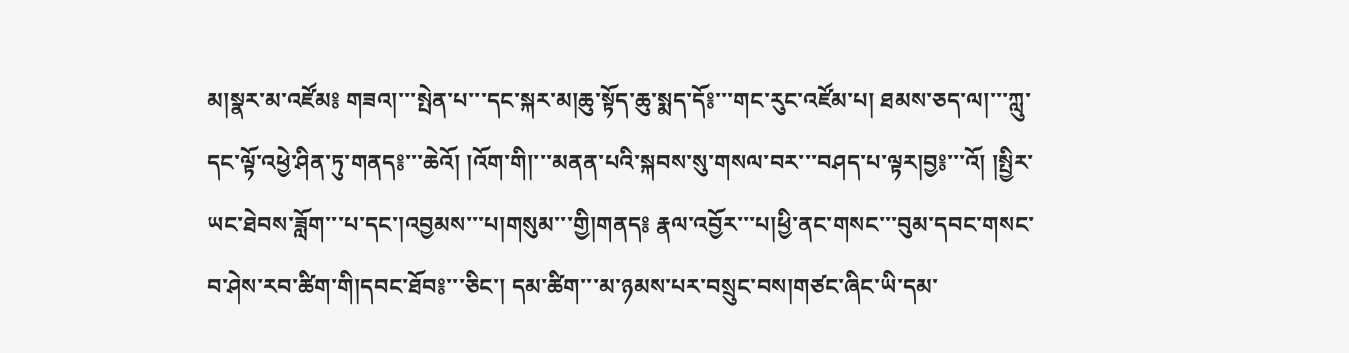མ།སྣར་མ་འཛོམ༔ གཟའ།་་་སྤེན་པ་་་དང་སྐར་མ།ཆུ་སྟོད་ཆུ་སྨད་དོ༔་་་གང་རུང་འཛོམ་པ། ཐམས་ཅད་ལ།་་་ཀླུ་དང་ལྟོ་འཕྱེ་ཤིན་ཏུ་གནད༔་་་ཆེའོ། །འོག་གི།་་་མནན་པའི་སྐབས་སུ་གསལ་བར་་་བཤད་པ་ལྟར།བྱ༔་་་འོ། །སྤྱིར་ཡང་ཐེབས་ཟློག་་་པ་དང་།འབྱམས་་་པ།གསུམ་་་གྱི།གནད༔ རྣལ་འབྱོར་་་པ།ཕྱི་ནང་གསང་་་བུམ་དབང་གསང་བ་ཤེས་རབ་ཚིག་གི།དབང་ཐོབ༔་་་ཅིང་། དམ་ཚིག་་་མ་ཉམས་པར་བསྲུང་བས།གཙང་ཞིང་ཡི་དམ་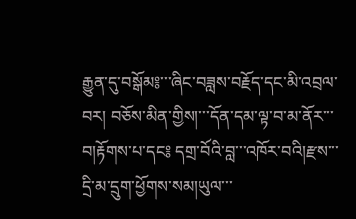རྒྱུན་དུ་བསྒོམ༔་་་ཞིང་བཟླས་བརྗོད་དང་མི་འབྲལ་བར། བཅོས་མིན་གྱིས།་་་དོན་དམ་ལྟ་བ་མ་ནོར་་་བ།རྟོགས་པ་དང༔ དགྲ་བོའི་བླ་་་འཁོར་བའི།རྫས་་་དྲི་མ་དྲུག་ཕྱོགས་སམ།ཡུལ་་་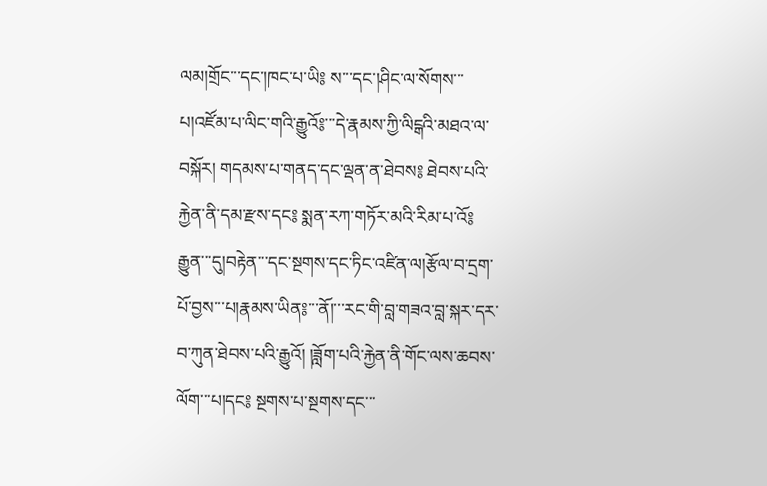ལམ།གྲོང་་་དང་།ཁང་པ་ཡི༔ ས་་་དང་།ཤིང་ལ་སོགས་་་པ།འཛོམ་པ་ལིང་གའི་རྒྱུའོ༔་་་དེ་རྣམས་ཀྱི་ལིངྒའི་མཐའ་ལ་བསྐོར། གདམས་པ་གནད་དང་ལྡན་ན་ཐེབས༔ ཐེབས་པའི་རྐྱེན་ནི་དམ་རྫས་དང༔ སྨན་རཀ་གཏོར་མའི་རིམ་པ་འོ༔ རྒྱུན་་་དུ།བརྟེན་་་དང་སྔགས་དང་ཏིང་འཛིན་ལ།རྩོལ་བ་དྲག་པོ་བྱས་་་པ།རྣམས་ཡིན༔་་་ནོ།་་་རང་གི་བླ་གཟའ་བླ་སྐར་དར་བ་ཀུན་ཐེབས་པའི་རྒྱུའོ། །ཟློག་པའི་རྐྱེན་ནི་གོང་ལས་ཆབས་ལོག་་་པ།དང༔ སྔགས་པ་སྔགས་དང་་་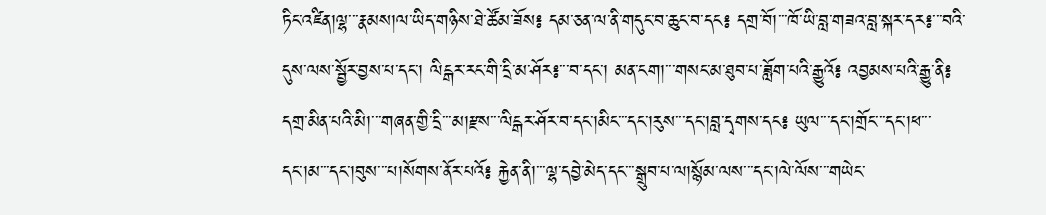ཏིང་འཛིན།ལྷ་་་རྣམས།ལ་ཡིད་གཉིས་ཐེ་ཚོམ་ཟོས༔ དམ་ཅན་ལ་ནི་གདུང་བ་ཆུང་བ་དང༔ དགྲ་བོ།་་་ཁོ་ཡི་བླ་གཟའ་བླ་སྐར་དར༔་་་བའི་དུས་ལས་སྦྱོར་བྱས་པ་དང་། ལིངྒར་རང་གི་དྲི་མ་ཤོར༔་་་བ་དང་། མན་ངག།་་་གསང་མ་ཐུབ་པ་ཟློག་པའི་རྒྱུའོ༔ འབྱམས་པའི་རྒྱུ་ནི༔ དགྲ་མིན་པའི་མི།་་་གཞན་གྱི་དྲི་་་མ།རྫས་་་ལིངྒར་ཤོར་བ་དང་།མིང་་་དང་།རུས་་་དང་།བླ་དྭགས་དང༔ ཡུལ་་་དང་།གྲོང་་་དང་།ཕ་་་དང་།མ་་་དང་།བུས་་་པ།སོགས་ནོར་པའོ༔ རྐྱེན་ནི།་་་ལྷ་དབྱེ་མེད་དང་་་སྒྲུབ་པ་ལ།སྙོམ་ལས་་་དང་།ལེ་ལོས་་་གཡེང་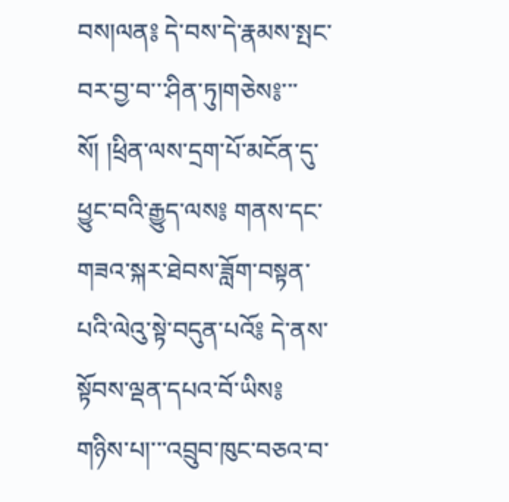བས།ལན༔ དེ་བས་དེ་རྣམས་སྤང་བར་བྱ་བ་་་ཤིན་ཏུ།གཅེས༔་་་སོ། །ཕྲིན་ལས་དྲག་པོ་མངོན་དུ་ཕྱུང་བའི་རྒྱུད་ལས༔ གནས་དང་གཟའ་སྐར་ཐེབས་ཟློག་བསྟན་པའི་ལེའུ་སྟེ་བདུན་པའོ༔ དེ་ནས་སྟོབས་ལྡན་དཔའ་བོ་ཡིས༔ གཉིས་པ།་་་འབྲུབ་ཁུང་བཅའ་བ་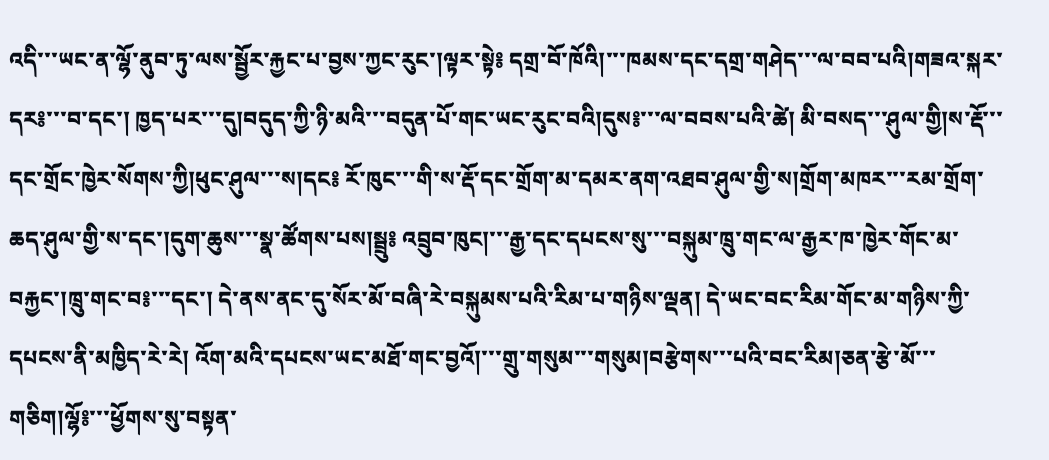འདི་་་ཡང་ན་ལྷོ་ནུབ་ཏུ་ལས་སྦྱོར་རྐྱང་པ་བྱས་ཀྱང་རུང་།ལྟར་སྟེ༔ དགྲ་བོ་ཁོའི།་་་ཁམས་དང་དགྲ་གཤེད་་་ལ་བབ་པའི།གཟའ་སྐར་དར༔་་་བ་དང་། ཁྱད་པར་་་དུ།བདུད་ཀྱི་ཉི་མའི་་་བདུན་པོ་གང་ཡང་རུང་བའི།དུས༔་་་ལ་བབས་པའི་ཚེ། མི་བསད་་་ཤུལ་གྱི།ས་རྡོ་་་དང་གྲོང་ཁྱེར་སོགས་ཀྱི།ཕུང་ཤུལ་་་ས།དང༔ རོ་ཁུང་་་གི་ས་རྡོ་དང་གྲོག་མ་དམར་ནག་འཐབ་ཤུལ་གྱི་ས།གྲོག་མཁར་་་རམ་གྲོག་ཆད་ཤུལ་གྱི་ས་དང་།དུག་ཆུས་་་སྣ་ཚོགས་པས།སྦྲུ༔ འབྲུབ་ཁུང།་་་རྒྱ་དང་དཔངས་སུ་་་བསྐུམ་ཁྲུ་གང་ལ་རྒྱར་ཁ་ཁྱེར་གོང་མ་བརྐྱང་།ཁྲུ་གང་བ༔་་་དང་། དེ་ནས་ནང་དུ་སོར་མོ་བཞི་རེ་བསྐུམས་པའི་རིམ་པ་གཉིས་ལྡན། དེ་ཡང་བང་རིམ་གོང་མ་གཉིས་ཀྱི་དཔངས་ནི་མཁྱིད་རེ་རེ། འོག་མའི་དཔངས་ཡང་མཐོ་གང་བྱའོ།་་་གྲུ་གསུམ་་་གསུམ།བརྩེགས་་་པའི་བང་རིམ།ཅན་རྩེ་མོ་་་གཅིག།ལྷོ༔་་་ཕྱོགས་སུ་བསྟན་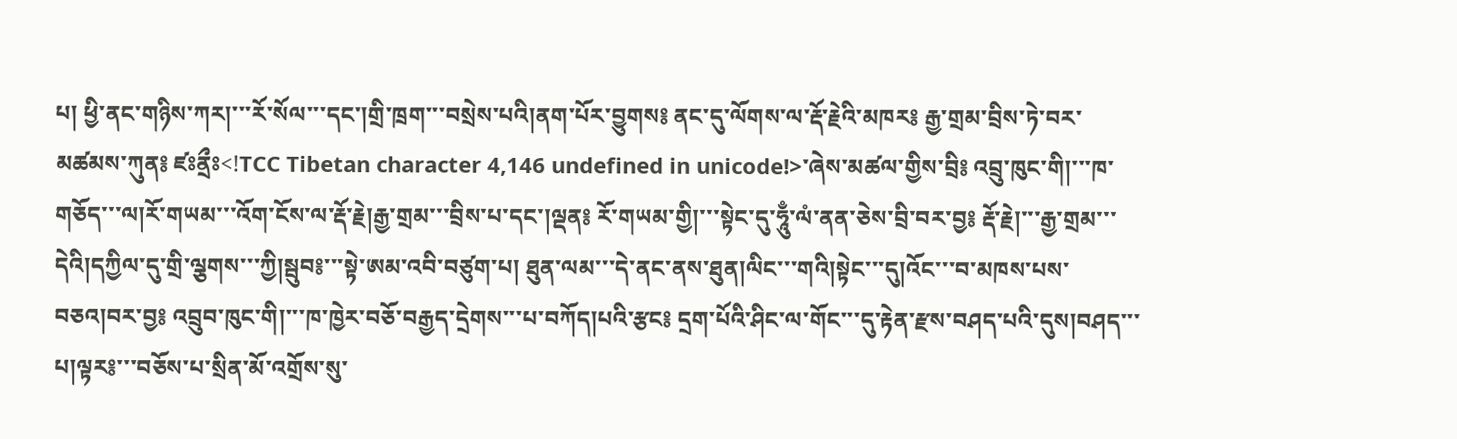པ། ཕྱི་ནང་གཉིས་ཀར།་་་རོ་སོལ་་་དང་།གྲི་ཁྲག་་་བསྲེས་པའི།ནག་པོར་བྱུགས༔ ནང་དུ་ལོགས་ལ་རྡོ་རྗེའི་མཁར༔ རྒྱ་གྲམ་བྲིས་ཏེ་བར་མཚམས་ཀུན༔ ཛཿནྲྀཿ<!TCC Tibetan character 4,146 undefined in unicode!>་ཞེས་མཚལ་གྱིས་བྲི༔ འབྲུ་ཁུང་གི།་་་ཁ་གཅོད་་་ལ།རོ་གཡམ་་་འོག་ངོས་ལ་རྡོ་རྗེ།རྒྱ་གྲམ་་་བྲིས་པ་དང་།ལྡན༔ རོ་གཡམ་གྱི།་་་སྟེང་དུ་ཧཱུྃ་ལཾ་ནན་ཅེས་བྲི་བར་བྱ༔ རྡོ་རྗེ།་་་རྒྱ་གྲམ་་་དེའི།དཀྱིལ་དུ་གྲི་ལྕགས་་་ཀྱི།སྦུབ༔་་་སྟེ་ཨམ་འབི་བཙུག་པ། ཐུན་ལམ་་་དེ་ནང་ནས་ཐུན།ལིང་་་གའི།སྟེང་་་དུ།འོང་་་བ་མཁས་པས་བཅའ།བར་བྱ༔ འབྲུབ་ཁུང་གི།་་་ཁ་ཁྱེར་བཅོ་བརྒྱད་དྲེགས་་་པ་བཀོད།པའི་རྩང༔ དྲག་པོའི་ཤིང་ལ་གོང་་་དུ་རྟེན་རྫས་བཤད་པའི་དུས།བཤད་་་པ།ལྟར༔་་་བཅོས་པ་སྲིན་མོ་འགྲོས་སུ་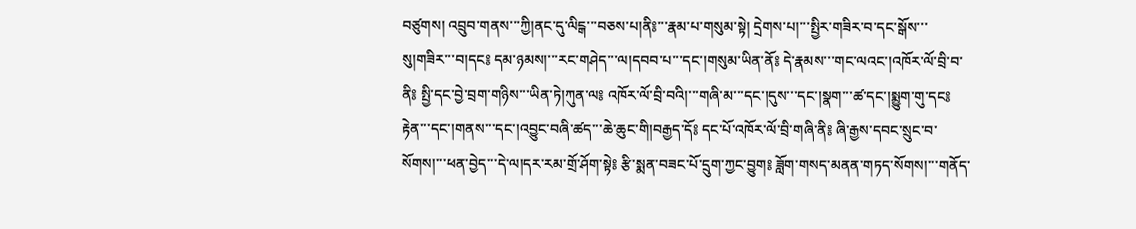བཙུགས། འབྲུབ་གནས་་་ཀྱི།ནང་དུ་ལིངྒ་་་བཅས་པ།ནི༔་་་རྣམ་པ་གསུམ་སྟེ། དྲེགས་པ།་་་སྤྱིར་གཟིར་བ་དང་སྒོས་་་སུ།གཟིར་་་བ།དང༔ དམ་ཉམས།་་་རང་གཤེད་་་ལ།དབབ་པ་་་དང་།གསུམ་ཡིན་ནོ༔ དེ་རྣམས་་་གང་ལའང་།འཁོར་ལོ་བྲི་བ་ནི༔ སྤྱི་དང་བྱེ་བྲག་གཉིས་་་ཡིན་ཏེ།ཀུན་ལ༔ འཁོར་ལོ་བྲི་བའི།་་་གཞི་མ་་་དང་།དུས་་་དང་།སྣག་་་ཚ་དང་།སྨྱུག་གུ་དང༔ རྟེན་་་དང་།གནས་་་དང་།འབྱུང་བཞི་ཚད་་་ཆེ་ཆུང་གི།བརྒྱད་དོ༔ དང་པོ་འཁོར་ལོ་བྲི་གཞི་ནི༔ ཞི་རྒྱས་དབང་སྲུང་བ་སོགས།་་་ཕན་བྱེད་་་དེ་ལ།དར་རམ་གྲོ་ཤོག་སྟེ༔ རྩི་སྨན་བཟང་པོ་དྲུག་ཀྱང་བྱུག༔ ཟློག་གསད་མནན་གཏད་སོགས།་་་གནོད་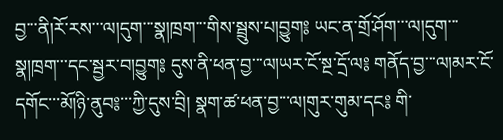བྱ་་་ནི།རོ་རས་་་ལ།དུག་་་སྣ།ཁྲག་་་གིས་སྦྲུས་པ།བྱུག༔ ཡང་ན་གྲོ་ཤོག་་་ལ།དུག་་་སྣ།ཁྲག་་་དང་སྦྱར་བ།བྱུག༔ དུས་ནི་ཕན་བྱ་་་ལ།ཡར་ངོ་སྔ་དྲོ་ལ༔ གནོད་བྱ་་་ལ།མར་ངོ་དགོང་་་མོ།ཉི་ནུབ༔་་་ཀྱི་དུས་བྲི། སྣག་ཚ་ཕན་བྱ་་་ལ།གུར་གུམ་དང༔ གི་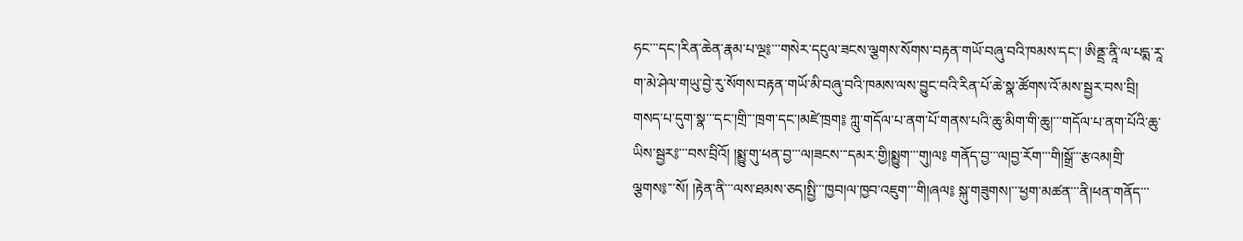ཧང་་་དང་།རིན་ཆེན་རྣམ་པ་ལྔ༔་་་གསེར་དངུལ་ཟངས་ལྕགས་སོགས་བརྟན་གཡོ་བཞུ་བའི་ཁམས་དང་། ཨིནྡྲ་ནཱི་ལ་པདྨ་རཱ་ག་མེ་ཤེལ་གཡུ་བྱེ་རུ་སོགས་བརྟན་གཡོ་མི་བཞུ་བའི་ཁམས་ལས་བྱུང་བའི་རིན་པོ་ཆེ་སྣ་ཚོགས་འོ་མས་སྦྱར་བས་བྲི། གསད་པ་དུག་སྣ་་་དང་།གྲི་་་ཁྲག་དང་།མཛེ་ཁྲག༔ ཀླུ་གདོལ་པ་ནག་པོ་གནས་པའི་ཆུ་མིག་གི་ཆུ།་་་གདོལ་པ་ནག་པོའི་ཆུ་ཡིས་སྦྱར༔་་་བས་བྲིའོ། །སྨྱུ་གུ་ཕན་བྱ་་་ལ།ཟངས་་་དམར་གྱི།སྨྱུག་་་གུ།ལ༔ གནོད་བྱ་་་ལ།བྱ་རོག་་་གི།སྒྲོ་་་རྩའམ།གྲི་ལྕགས༔་་་སོ། །རྟེན་ནི་་་ལས་ཐམས་ཅད།སྤྱི་་་ཁྱབ།ལ་ཁྱབ་འཇུག་་་གི།ཞལ༔ སྐུ་གཟུགས།་་་ཕྱག་མཚན་་་ནི།ཕན་གནོད་་་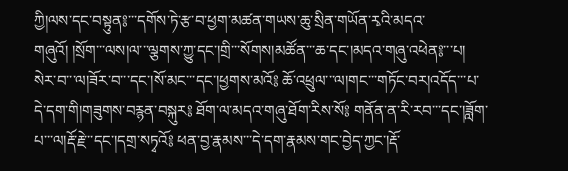ཀྱི།ལས་དང་བསྟུན༔་་་དགོས་ཏེ་རྩ་བ་ཕྱག་མཚན་གཡས་ཆུ་སྲིན་གཡོན་རྭའི་མདའ་གཞུའོ། །སྲོག་་་ལས།ལ་་་ལྕགས་ཀྱུ་དང་།གྲི་་་སོགས།མཚོན་་་ཆ་དང་།མདའ་གཞུ་འཕེན༔་་་པ། སེར་བ་་་ལ།ཟོར་བ་་་དང་།སོ་མང་་་དང་།ཕྱགས་མའོ༔ ཆོ་འཕྲུལ་་་ལ།གང་་་གཏོང་བར།འདོད་་་པ་དེ་དག་གི།གཟུགས་བརྙན་བསྐུར༔ ཐོག་ལ་མདའ་གཞུ་ཐོག་རིས་སོ༔ གནོན་ན་རི་རབ་་་དང་།ཟློག་པ་་་ལ།རྡོ་རྗེ་་་དང་།དགྲ་སཏྭའོ༔ ཕན་བྱ་རྣམས་་་དེ་དག་རྣམས་གང་བྱེད་ཀྱང་།རྡོ་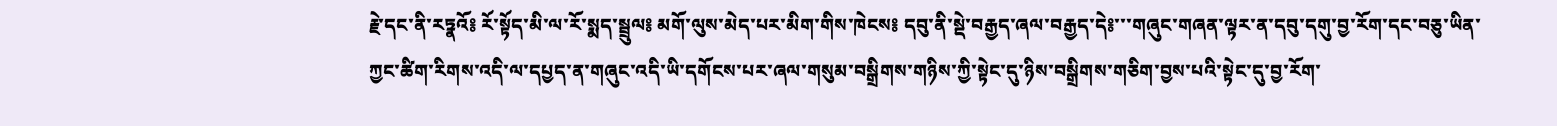རྗེ་དང་ནི་རཏྣའོ༔ རོ་སྟོད་མི་ལ་རོ་སྨད་སྦྲུལ༔ མགོ་ལུས་མེད་པར་མིག་གིས་ཁེངས༔ དབུ་ནི་སྡེ་བརྒྱད་ཞལ་བརྒྱད་དེ༔་་་གཞུང་གཞན་ལྟར་ན་དབུ་དགུ་བྱ་རོག་དང་བཅུ་ཡིན་ཀྱང་ཚིག་རིགས་འདི་ལ་དཔྱད་ན་གཞུང་འདི་ཡི་དགོངས་པར་ཞལ་གསུམ་བསྒྲིགས་གཉིས་ཀྱི་སྟེང་དུ་ཉིས་བསྒྲིགས་གཅིག་བྱས་པའི་སྟེང་དུ་བྱ་རོག་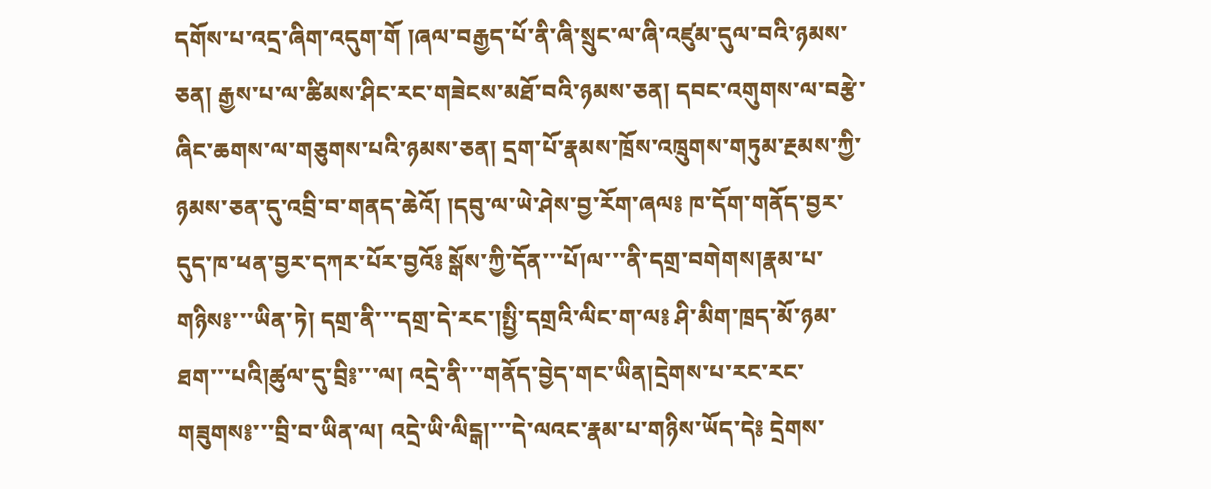དགོས་པ་འདྲ་ཞིག་འདུག་གོ །ཞལ་བརྒྱད་པོ་ནི་ཞི་སྲུང་ལ་ཞི་འཛུམ་དུལ་བའི་ཉམས་ཅན། རྒྱས་པ་ལ་ཚིམས་ཤིང་རང་གཟེངས་མཐོ་བའི་ཉམས་ཅན། དབང་འགུགས་ལ་བརྩེ་ཞིང་ཆགས་ལ་གཅུགས་པའི་ཉམས་ཅན། དྲག་པོ་རྣམས་ཁྲོས་འཁྲུགས་གཏུམ་རྔམས་ཀྱི་ཉམས་ཅན་དུ་འབྲི་བ་གནད་ཆེའོ། །དབུ་ལ་ཡེ་ཤེས་བྱ་རོག་ཞལ༔ ཁ་དོག་གནོད་བྱར་དུད་ཁ་ཕན་བྱར་དཀར་པོར་བྱའོ༔ སྒོས་ཀྱི་དོན་་་པོ།ལ་་་ནི་དགྲ་བགེགས།རྣམ་པ་གཉིས༔་་་ཡིན་ཏེ། དགྲ་ནི་་་དགྲ་དེ་རང་།སྤྱི་དགྲའི་ལིང་ག་ལ༔ ཤི་མིག་ཁྲད་མོ་ཉམ་ཐག་་་པའི།ཚུལ་དུ་བྲི༔་་་ལ། འདྲེ་ནི་་་གནོད་བྱེད་གང་ཡིན།དྲེགས་པ་རང་རང་གཟུགས༔་་་བྲི་བ་ཡིན་ལ། འདྲེ་ཡི་ལིངྒ།་་་དེ་ལའང་རྣམ་པ་གཉིས་ཡོད་དེ༔ དྲེགས་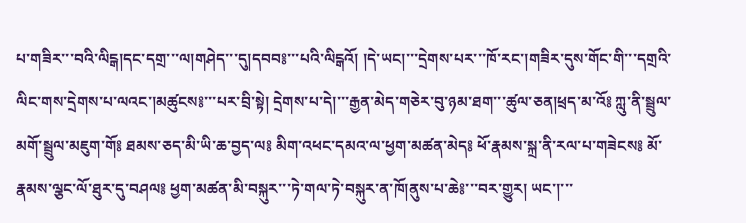པ་གཟིར་་་བའི་ལིངྒ།དང་དགྲ་་་ལ།གཤེད་་་དུ།དབབ༔་་་པའི་ལིངྒའོ། །དེ་ཡང།་་་དྲེགས་པར་་་ཁོ་རང་།གཟིར་དུས་གོང་གི་་་དགྲའི་ལིང་གས་དྲེགས་པ་ལའང་།མཚུངས༔་་་པར་བྲི་སྟེ། དྲེགས་པ་དེ།་་་རྒྱན་མེད་གཅེར་བུ་ཉམ་ཐག་་་ཚུལ་ཅན།ཕྲད་མ་འོ༔ ཀླུ་ནི་སྦྲུལ་མགོ་སྦྲུལ་མཇུག་གོ༔ ཐམས་ཅད་མི་ཡི་ཆ་བྱད་ལ༔ མིག་འཕང་དམའ་ལ་ཕྱག་མཚན་མེད༔ ཕོ་རྣམས་སྐྲ་ནི་རལ་པ་གཟེངས༔ མོ་རྣམས་ལྕང་ལོ་ཐུར་དུ་བཤལ༔ ཕྱག་མཚན་མི་བསྐུར་་་ཏེ་གལ་ཏེ་བསྐུར་ན་ཁོ།ནུས་པ་ཆེ༔་་་བར་གྱུར། ཡང་།་་་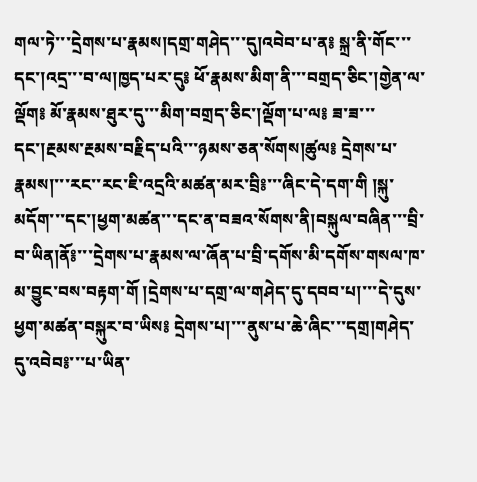གལ་ཏེ་་་དྲེགས་པ་རྣམས།དགྲ་གཤེད་་་དུ།འབེབ་པ་ན༔ སྐྲ་ནི་གོང་་་དང་།འདྲ་་་བ་ལ།ཁྱད་པར་དུ༔ ཕོ་རྣམས་མིག་ནི་་་བགྲད་ཅིང་།གྱེན་ལ་ལྡོག༔ མོ་རྣམས་ཐུར་དུ་་་མིག་བགྲད་ཅིང་།ལྡོག་པ་ལ༔ ཟ་ཟ་་་དང་།རྔམས་རྔམས་བརྗིད་པའི་་་ཉམས་ཅན་སོགས།ཚུལ༔ དྲེགས་པ་རྣམས།་་་རང་་རང་ཇི་འདྲའི་མཚན་མར་བྲི༔་་་ཞིང་དེ་དག་གི །སྐུ་མདོག་་་དང་།ཕྱག་མཚན་་་དང་ན་བཟའ་སོགས་ནི།བསྐུལ་བཞིན་་་བྲི་བ་ཡིན།ནོ༔་་་དྲེགས་པ་རྣམས་ལ་ཞོན་པ་བྲི་དགོས་མི་དགོས་གསལ་ཁ་མ་བྱུང་བས་བརྟག་གོ །དྲེགས་པ་དགྲ་ལ་གཤེད་དུ་དབབ་པ།་་་དེ་དུས་ཕྱག་མཚན་བསྐུར་བ་ཡིས༔ དྲེགས་པ།་་་ནུས་པ་ཆེ་ཞིང་་་དགྲ།གཤེད་དུ་འབེབ༔་་་པ་ཡིན་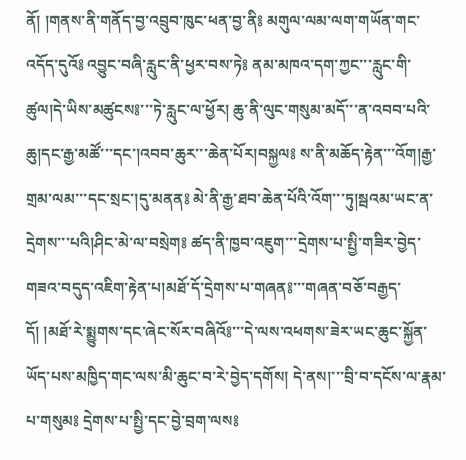ནོ། །གནས་ནི་གནོད་བྱ་འབྲུབ་ཁུང་ཕན་བྱ་ནི༔ མགུལ་ལམ་ལག་གཡོན་གང་འདོད་དུའོ༔ འབྱུང་བཞི་རླུང་ནི་ཕྱར་བས་ཏེ༔ ནམ་མཁའ་དག་ཀྱང་་་རླུང་གི་ཚུལ།དེ་ཡིས་མཚུངས༔་་་ཏེ་རླུང་ལ་ཕྱོར། ཆུ་ནི་ལུང་གསུམ་མདོ་་་ན་འབབ་པའི་ཆུ།དང་རྒྱ་མཚོ་་་དང་།འབབ་ཆུར་་་ཆེན་པོར།བསྐྱལ༔ ས་ནི་མཆོད་རྟེན་་་འོག།རྒྱ་གྲམ་ལམ་་་དང་སྲང་།དུ་མནན༔ མེ་ནི་རྒྱ་ཐབ་ཆེན་པོའི་འོག་་་ཏུ།སྦའམ་ཡང་ན་དྲེགས་་་པའི།ཤིང་མེ་ལ་བསྲེག༔ ཚད་ནི་ཁྱབ་འཇུག་་་དྲེགས་པ་སྤྱི་གཟིར་བྱེད་གཟའ་བདུད་འཇིག་རྟེན་པ།མཐོ་དོ་དྲེགས་པ་གཞན༔་་་གཞན་བཅོ་བརྒྱད་དོ། །མཐོ་རེ་སྨྱུགས་དང་ཞེང་སོར་བཞིའོ༔་་་དེ་ལས་འཕགས་ཟེར་ཡང་ཆུང་སྐྱོན་ཡོད་པས་མཁྱིད་གང་ལས་མི་ཆུང་བ་རེ་བྱེད་དགོས། དེ་ནས།་་་བྲི་བ་དངོས་ལ་རྣམ་པ་གསུམ༔ དྲེགས་པ་སྤྱི་དང་བྱེ་བྲག་ལས༔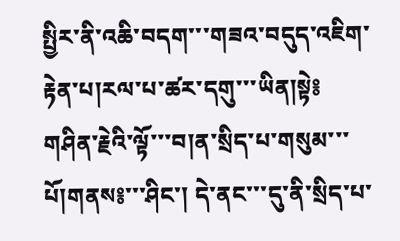སྤྱིར་ནི་འཆི་བདག་་་གཟའ་བདུད་འཇིག་རྟེན་པ།རལ་པ་ཚར་དགུ་་་ཡིན།སྟེ༔ གཤིན་རྗེའི་ལྟོ་་་བ།ན་སྲིད་པ་གསུམ་་་པོ།གནས༔་་་ཤིང་། དེ་ནང་་་དུ་ནི་སྲིད་པ་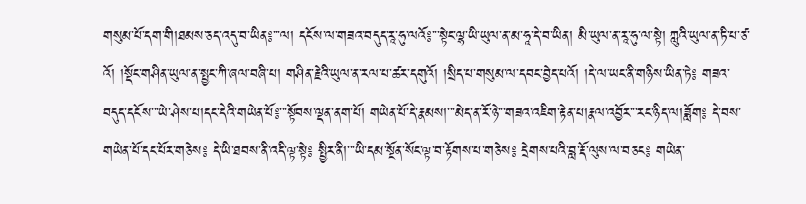གསུམ་པོ་དག་གི།ཐམས་ཅད་འདུ་བ་ཡིན༔་་་ལ། དངོས་ལ་གཟའ་བདུད་རཱ་ཧུ་ལའོ༔་་་སྟེང་ལྷ་ཡི་ཡུལ་ན་མ་ཧཱ་དེ་བ་ཡིན། མི་ཡུལ་ན་རཱ་ཧུ་ལ་སྟེ། ཀླུའི་ཡུལ་ན་ཏི་པ་ཙ་འོ། །སྡོང་གཤིན་ཡུལ་ན་སྤྱང་ཀི་ཞལ་བཞི་པ། གཤིན་རྗེའི་ཡུལ་ན་རལ་པ་ཚར་དགུའོ། །སྲིད་པ་གསུམ་ལ་དབང་བྱེད་པའོ། །དེ་ལ་ཡང་ནི་གཉིས་ཡིན་ཏེ༔ གཟའ་བདུད་དངོས་་་ཡེ་ཤེས་པ།དང་དེའི་གཡེན་པོ༔་་་སྟོབས་ལྡན་ནག་པོ། གཡེན་པོ་དེ་རྣམས།་་་མེད་ན་རོ་ཉེ་་་གཟའ་འཇིག་རྟེན་པ།རྣལ་འབྱོར་་་རང་ཉིད་ལ།ཟློག༔ དེ་བས་གཡེན་པོ་དང་པོར་གཅེས༔ དེ་ཡི་ཐབས་ནི་འདི་ལྟ་སྟེ༔ སྤྱིར་ནི།་་་ཡི་དམ་སྔོན་སོང་ལྟ་བ་རྟོགས་པ་གཅེས༔ དྲེགས་པའི་བླ་རྡོ་ལུས་ལ་བཅང༔ གཡེན་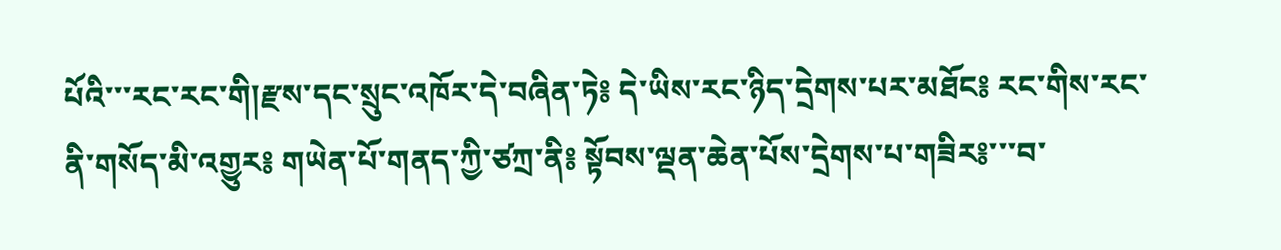པོའི་་་རང་རང་གི།རྫས་དང་སྲུང་འཁོར་དེ་བཞིན་ཏེ༔ དེ་ཡིས་རང་ཉིད་དྲེགས་པར་མཐོང༔ རང་གིས་རང་ནི་གསོད་མི་འགྱུར༔ གཡེན་པོ་གནད་ཀྱི་ཙཀྲ་ནི༔ སྟོབས་ལྡན་ཆེན་པོས་དྲེགས་པ་གཟིར༔་་་བ་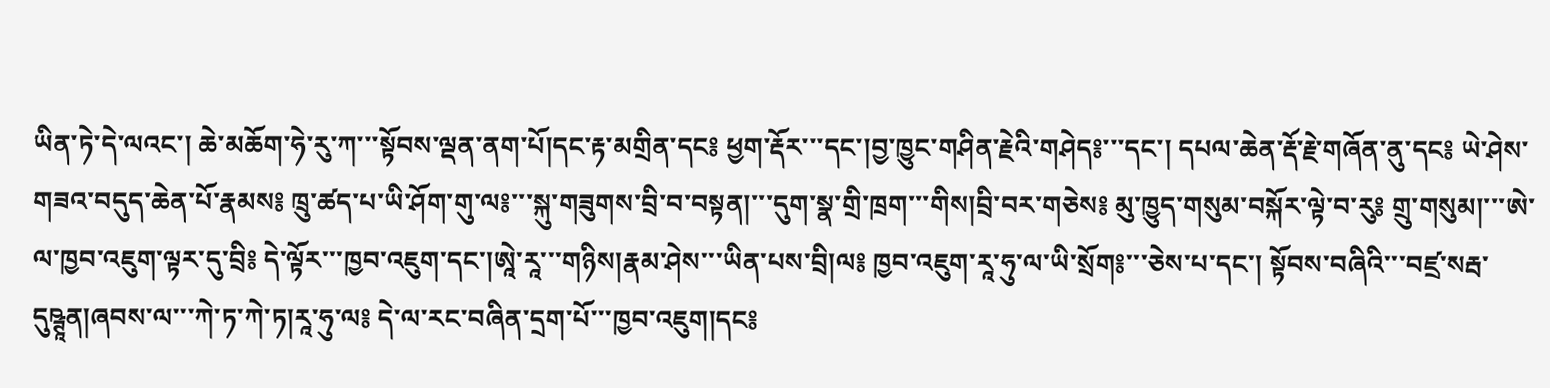ཡིན་ཏེ་དེ་ལའང་། ཆེ་མཆོག་ཧེ་རུ་ཀ་་་སྟོབས་ལྡན་ནག་པོ།དང་རྟ་མགྲིན་དང༔ ཕྱག་རྡོར་་་དང་།བྱ་ཁྱུང་གཤིན་རྗེའི་གཤེད༔་་་དང་། དཔལ་ཆེན་རྡོ་རྗེ་གཞོན་ནུ་དང༔ ཡེ་ཤེས་གཟའ་བདུད་ཆེན་པོ་རྣམས༔ ཁྲུ་ཚད་པ་ཡི་ཤོག་གུ་ལ༔་་་སྐུ་གཟུགས་བྲི་བ་བསྟན།་་་དུག་སྣ་གྲི་ཁྲག་་་གིས།བྲི་བར་གཅེས༔ མུ་ཁྱུད་གསུམ་བསྐོར་ལྟེ་བ་རུ༔ གྲུ་གསུམ།་་་ཨེ་ལ་ཁྱབ་འཇུག་ལྟར་དུ་བྲི༔ དེ་ལྟོར་་་ཁྱབ་འཇུག་དང་།ཨཱེ་རཱ་་་གཉིས།རྣམ་ཤེས་་་ཡིན་པས་བྲི།ལ༔ ཁྱབ་འཇུག་རཱ་ཧུ་ལ་ཡི་སྲོག༔་་་ཅེས་པ་དང་། སྟོབས་བཞིའི་་་བཛྲ་སརྦ་དུཥྚཱན།ཞབས་ལ་་་ཀེ་ཏ་ཀེ་ཏ།རཱ་ཧུ་ལ༔ དེ་ལ་རང་བཞིན་དྲག་པོ་་་ཁྱབ་འཇུག།དང༔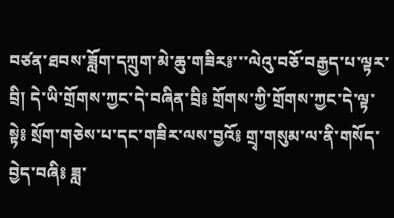བཙན་ཐབས་ཟློག་དཀྲུག་མེ་ཆུ་གཟིར༔་་་ལེའུ་བཅོ་བརྒྱད་པ་ལྟར་བྲི། དེ་ཡི་གྲོགས་ཀྱང་དེ་བཞིན་བྲི༔ གྲོགས་ཀྱི་གྲོགས་ཀྱང་དེ་ལྟ་སྟེ༔ སྲོག་གཅེས་པ་དང་གཟིར་ལས་བྱའོ༔ གྲྭ་གསུམ་ལ་ནི་གསོད་བྱེད་བཞི༔ ཟླ་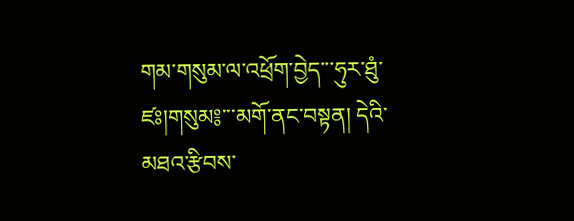གམ་གསུམ་ལ་འཕྲོག་བྱེད་་་ཧུར་ཐུཾ་ཛཿ།གསུམ༔་་་མགོ་ནང་བསྟན། དེའི་མཐའ་རྩིབས་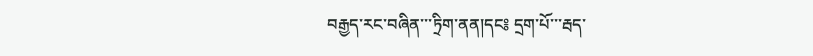བརྒྱད་རང་བཞིན་་་ཏྲིག་ནན།དང༔ དྲག་པོ་་་རྦད་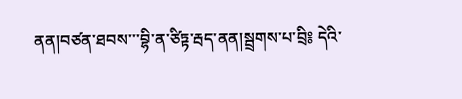ནན།བཙན་ཐབས་་་བྷི་ན་ཙིཏྟ་རྦད་ནན།སྦྲགས་པ་བྲི༔ དེའི་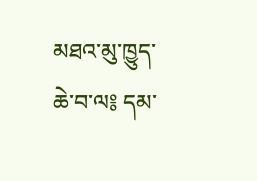མཐའ་མུ་ཁྱུད་ཆེ་བ་ལ༔ དམ་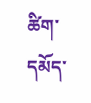ཚིག་དམོད་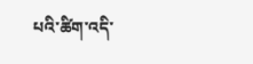པའི་ཚིག་འདི་